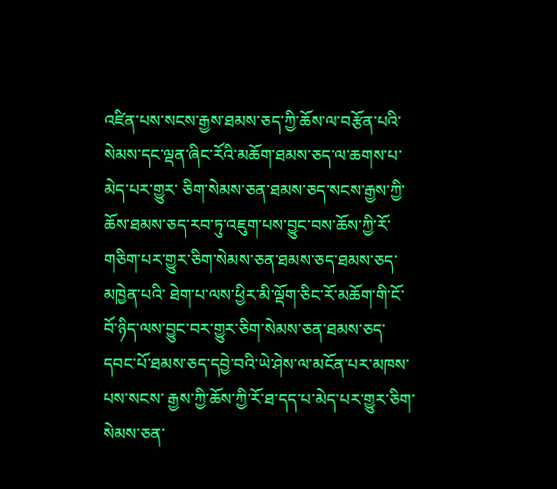འཛིན་པས་སངས་རྒྱས་ཐམས་ཅད་ཀྱི་ཆོས་ལ་བརྩོན་པའི་སེམས་དང་ལྡན་ཞིང་རོའི་མཆོག་ཐམས་ཅད་ལ་ཆགས་པ་མེད་པར་གྱུར་ ཅིག་སེམས་ཅན་ཐམས་ཅད་སངས་རྒྱས་ཀྱི་ཆོས་ཐམས་ཅད་རབ་ཏུ་འཇུག་པས་བྱུང་བས་ཆོས་ཀྱི་རོ་གཅིག་པར་གྱུར་ཅིག་སེམས་ཅན་ཐམས་ཅད་ཐམས་ཅད་མཁྱེན་པའི་ ཐེག་པ་ལས་ཕྱིར་མི་ལྡོག་ཅིང་རོ་མཆོག་གི་ངོ་བོ་ཉིད་ལས་བྱུང་བར་གྱུར་ཅིག་སེམས་ཅན་ཐམས་ཅད་དབང་པོ་ཐམས་ཅད་དབྱེ་བའི་ཡེ་ཤེས་ལ་མངོན་པར་མཁས་པས་སངས་ རྒྱས་ཀྱི་ཆོས་ཀྱི་རོ་ཐ་དད་པ་མེད་པར་གྱུར་ཅིག་སེམས་ཅན་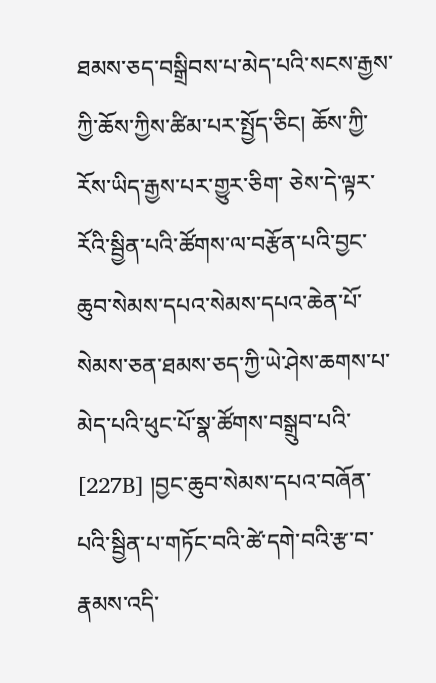ཐམས་ཅད་བསྒྲིབས་པ་མེད་པའི་སངས་རྒྱས་ཀྱི་ཆོས་ཀྱིས་ཚིམ་པར་སྤྱོད་ཅིང། ཆོས་ཀྱི་རོས་ཡིད་རྒྱས་པར་གྱུར་ཅིག་ ཅེས་དེ་ལྟར་རོའི་སྦྱིན་པའི་ཚོགས་ལ་བརྩོན་པའི་བྱང་ཆུབ་སེམས་དཔའ་སེམས་དཔའ་ཆེན་པོ་སེམས་ཅན་ཐམས་ཅད་ཀྱི་ཡེ་ཤེས་ཆགས་པ་མེད་པའི་ཕུང་པོ་སྣ་ཚོགས་བསྒྲུབ་པའི་ [227B] །བྱང་ཆུབ་སེམས་དཔའ་བཞོན་པའི་སྦྱིན་པ་གཏོང་བའི་ཚེ་དགེ་བའི་རྩ་བ་རྣམས་འདི་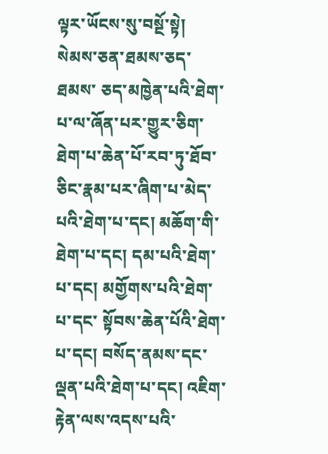ལྟར་ཡོངས་སུ་བསྔོ་སྟེ། སེམས་ཅན་ཐམས་ཅད་ཐམས་ ཅད་མཁྱེན་པའི་ཐེག་པ་ལ་ཞོན་པར་གྱུར་ཅིག་ཐེག་པ་ཆེན་པོ་རབ་ཏུ་ཐོབ་ཅིང་རྣམ་པར་ཞིག་པ་མེད་པའི་ཐེག་པ་དང། མཆོག་གི་ཐེག་པ་དང། དམ་པའི་ཐེག་པ་དང། མགྱོགས་པའི་ཐེག་པ་དང་ སྟོབས་ཆེན་པོའི་ཐེག་པ་དང། བསོད་ནམས་དང་ལྡན་པའི་ཐེག་པ་དང། འཇིག་རྟེན་ལས་འདས་པའི་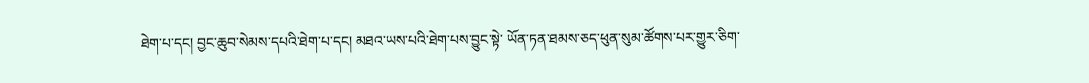ཐེག་པ་དང། བྱང་ཆུབ་སེམས་དཔའི་ཐེག་པ་དང། མཐའ་ཡས་པའི་ཐེག་པས་བྱུང་སྟེ་ ཡོན་ཏན་ཐམས་ཅད་ཕུན་སུམ་ཚོགས་པར་གྱུར་ཅིག་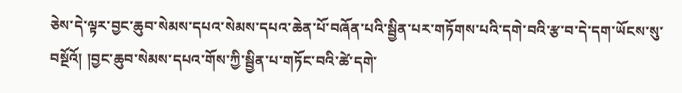ཅེས་དེ་ལྟར་བྱང་ཆུབ་སེམས་དཔའ་སེམས་དཔའ་ཆེན་པོ་བཞོན་པའི་སྦྱིན་པར་གཏོགས་པའི་དགེ་བའི་རྩ་བ་དེ་དག་ཡོངས་སུ་ བསྔོའོ། །བྱང་ཆུབ་སེམས་དཔའ་གོས་ཀྱི་སྦྱིན་པ་གཏོང་བའི་ཚེ་དགེ་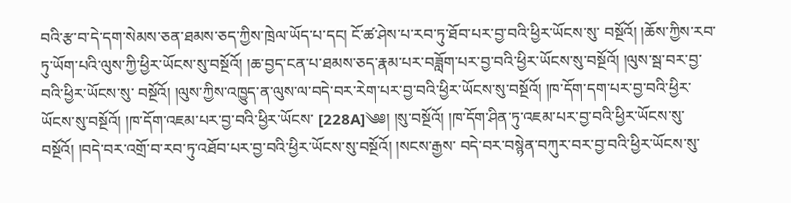བའི་རྩ་བ་དེ་དག་སེམས་ཅན་ཐམས་ཅད་ཀྱིས་ཁྲེལ་ཡོད་པ་དང། ངོ་ཚ་ཤེས་པ་རབ་ཏུ་ཐོབ་པར་བྱ་བའི་ཕྱིར་ཡོངས་སུ་ བསྔོའོ། །ཆོས་ཀྱིས་རབ་ཏུ་ཡོག་པའི་ལུས་ཀྱི་ཕྱིར་ཡོངས་སུ་བསྔོའོ། །ཆ་བྱད་ངན་པ་ཐམས་ཅད་རྣམ་པར་བཟློག་པར་བྱ་བའི་ཕྱིར་ཡོངས་སུ་བསྔོའོ། །ལུས་སྦ་བར་བྱ་བའི་ཕྱིར་ཡོངས་སུ་ བསྔོའོ། །ལུས་ཀྱིས་འཁྱུད་ན་ལུས་ལ་བདེ་བར་རེག་པར་བྱ་བའི་ཕྱིར་ཡོངས་སུ་བསྔོའོ། །ཁ་དོག་དག་པར་བྱ་བའི་ཕྱིར་ཡོངས་སུ་བསྔོའོ། །ཁ་དོག་འཇམ་པར་བྱ་བའི་ཕྱིར་ཡོངས་ [228A]༄༅། །སུ་བསྔོའོ། །ཁ་དོག་ཤིན་ཏུ་འཇམ་པར་བྱ་བའི་ཕྱིར་ཡོངས་སུ་བསྔོའོ། །བདེ་བར་འགྲོ་བ་རབ་ཏུ་འཐོབ་པར་བྱ་བའི་ཕྱིར་ཡོངས་སུ་བསྔོའོ། །སངས་རྒྱས་ བདེ་བར་བསྙེན་བཀུར་བར་བྱ་བའི་ཕྱིར་ཡོངས་སུ་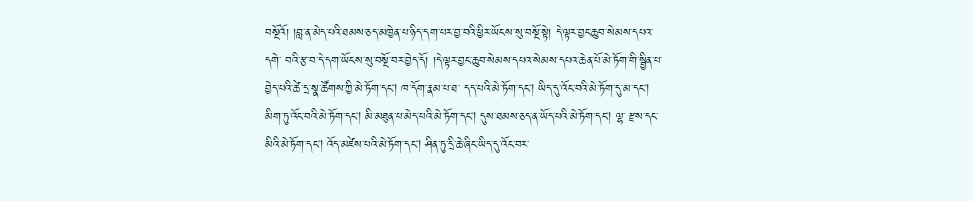བསྔོའོ། །བླ་ན་མེད་པའི་ཐམས་ཅད་མཁྱེན་པ་ཉིད་དག་པར་བྱ་བའི་ཕྱིར་ཡོངས་སུ་བསྔོ་སྟེ། དེ་ལྟར་བྱང་ཆུབ་སེམས་དཔའ་དགེ་ བའི་རྩ་བ་དེ་དག་ཡོངས་སུ་བསྔོ་བར་བྱེད་དོ། །དེ་ལྟར་བྱང་ཆུབ་སེམས་དཔའ་སེམས་དཔའ་ཆེན་པོ་མེ་ཏོག་གི་སྦྱིན་པ་བྱེད་པའི་ཚེ་དྲ་སྣ་ཚོགས་ཀྱི་མེ་ཏོག་དང། ཁ་དོག་རྣམ་པ་ཐ་ དད་པའི་མེ་ཏོག་དང། ཡིད་དུ་འོང་བའི་མེ་ཏོག་དུ་མ་དང། མིག་ཏུ་འོང་བའི་མེ་ཏོག་དང། མི་མཐུན་པ་མེད་པའི་མེ་ཏོག་དང། དུས་ཐམས་ཅད་ན་ཡོད་པའི་མེ་ཏོག་དང། ལྷ་ རྫས་དང་མིའི་མེ་ཏོག་དང། འོད་མཛེས་པའི་མེ་ཏོག་དང། ཤིན་ཏུ་དྲི་ཆེ་ཞིང་ཡིད་དུ་འོང་བར་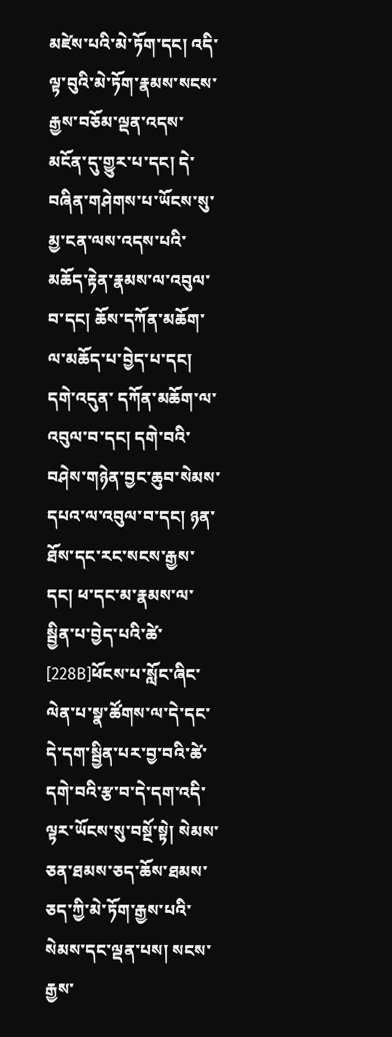མཛེས་པའི་མེ་ཏོག་དང། འདི་ལྟ་བུའི་མེ་ཏོག་རྣམས་སངས་རྒྱས་བཅོམ་ལྡན་འདས་ མངོན་དུ་གྱུར་པ་དང། དེ་བཞིན་གཤེགས་པ་ཡོངས་སུ་མྱ་ངན་ལས་འདས་པའི་མཆོད་རྟེན་རྣམས་ལ་འབུལ་བ་དང། ཆོས་དཀོན་མཆོག་ལ་མཆོད་པ་བྱེད་པ་དང། དགེ་འདུན་ དཀོན་མཆོག་ལ་འབུལ་བ་དང། དགེ་བའི་བཤེས་གཉེན་བྱང་ཆུབ་སེམས་དཔའ་ལ་འབུལ་བ་དང། ཉན་ཐོས་དང་རང་སངས་རྒྱས་དང། ཕ་དང་མ་རྣམས་ལ་སྦྱིན་པ་བྱེད་པའི་ཚེ་ [228B]ཕོངས་པ་སློང་ཞིང་ལེན་པ་སྣ་ཚོགས་ལ་དེ་དང་དེ་དག་སྦྱིན་པར་བྱ་བའི་ཚེ་དགེ་བའི་རྩ་བ་དེ་དག་འདི་ལྟར་ཡོངས་སུ་བསྔོ་སྟེ། སེམས་ ཅན་ཐམས་ཅད་ཆོས་ཐམས་ཅད་ཀྱི་མེ་ཏོག་རྒྱས་པའི་སེམས་དང་ལྡན་པས། སངས་རྒྱས་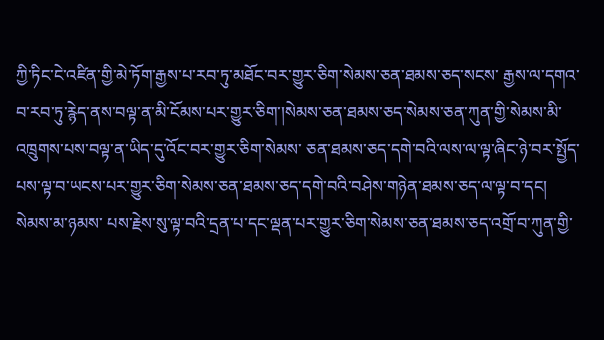ཀྱི་ཏིང་ངེ་འཛིན་གྱི་མེ་ཏོག་རྒྱས་པ་རབ་ཏུ་མཐོང་བར་གྱུར་ཅིག་སེམས་ཅན་ཐམས་ཅད་སངས་ རྒྱས་ལ་དགའ་བ་རབ་ཏུ་རྙེད་ནས་བལྟ་ན་མི་ངོམས་པར་གྱུར་ཅིག་།སེམས་ཅན་ཐམས་ཅད་སེམས་ཅན་ཀུན་གྱི་སེམས་མི་འཁྲུགས་པས་བལྟ་ན་ཡིད་དུ་འོང་བར་གྱུར་ཅིག་སེམས་ ཅན་ཐམས་ཅད་དགེ་བའི་ལས་ལ་ལྟ་ཞིང་ཉེ་བར་སྤྱོད་པས་ལྟ་བ་ཡངས་པར་གྱུར་ཅིག་སེམས་ཅན་ཐམས་ཅད་དགེ་བའི་བཤེས་གཉེན་ཐམས་ཅད་ལ་ལྟ་བ་དང། སེམས་མ་ཉམས་ པས་རྗེས་སུ་ལྟ་བའི་དྲན་པ་དང་ལྡན་པར་གྱུར་ཅིག་སེམས་ཅན་ཐམས་ཅད་འགྲོ་བ་ཀུན་གྱི་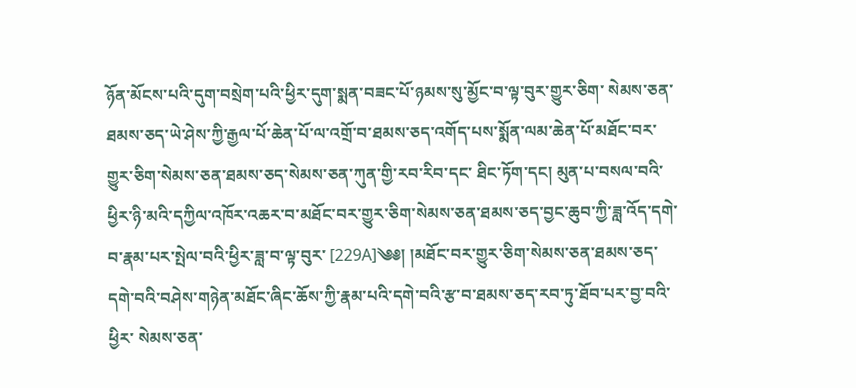ཉོན་མོངས་པའི་དུག་བསྲེག་པའི་ཕྱིར་དུག་སྨན་བཟང་པོ་ཉམས་སུ་མྱོང་བ་ལྟ་བུར་གྱུར་ཅིག་ སེམས་ཅན་ཐམས་ཅད་ཡེ་ཤེས་ཀྱི་རྒྱལ་པོ་ཆེན་པོ་ལ་འགྲོ་བ་ཐམས་ཅད་འགོད་པས་སྨོན་ལམ་ཆེན་པོ་མཐོང་བར་གྱུར་ཅིག་སེམས་ཅན་ཐམས་ཅད་སེམས་ཅན་ཀུན་གྱི་རབ་རིབ་དང་ ཐིང་ཏོག་དང། མུན་པ་བསལ་བའི་ཕྱིར་ཉི་མའི་དཀྱིལ་འཁོར་འཆར་བ་མཐོང་བར་གྱུར་ཅིག་སེམས་ཅན་ཐམས་ཅད་བྱང་ཆུབ་ཀྱི་ཟླ་འོད་དགེ་བ་རྣམ་པར་སྤེལ་བའི་ཕྱིར་ཟླ་བ་ལྟ་བུར་ [229A]༄༅། །མཐོང་བར་གྱུར་ཅིག་སེམས་ཅན་ཐམས་ཅད་དགེ་བའི་བཤེས་གཉེན་མཐོང་ཞིང་ཆོས་ཀྱི་རྣམ་པའི་དགེ་བའི་རྩ་བ་ཐམས་ཅད་རབ་ཏུ་ཐོབ་པར་བྱ་བའི་ཕྱིར་ སེམས་ཅན་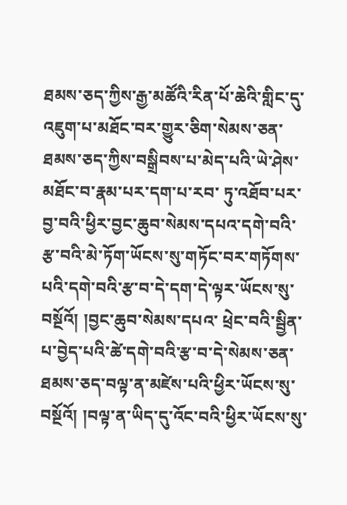ཐམས་ཅད་ཀྱིས་རྒྱ་མཚོའི་རིན་པོ་ཆེའི་གླིང་དུ་འཇུག་པ་མཐོང་བར་གྱུར་ཅིག་སེམས་ཅན་ཐམས་ཅད་ཀྱིས་བསྒྲིབས་པ་མེད་པའི་ཡེ་ཤེས་མཐོང་བ་རྣམ་པར་དག་པ་རབ་ ཏུ་འཐོབ་པར་བྱ་བའི་ཕྱིར་བྱང་ཆུབ་སེམས་དཔའ་དགེ་བའི་རྩ་བའི་མེ་ཏོག་ཡོངས་སུ་གཏོང་བར་གཏོགས་པའི་དགེ་བའི་རྩ་བ་དེ་དག་དེ་ལྟར་ཡོངས་སུ་བསྔོའོ། །བྱང་ཆུབ་སེམས་དཔའ་ ཕྲེང་བའི་སྦྱིན་པ་བྱེད་པའི་ཚེ་དགེ་བའི་རྩ་བ་དེ་སེམས་ཅན་ཐམས་ཅད་བལྟ་ན་མཛེས་པའི་ཕྱིར་ཡོངས་སུ་བསྔོའོ། །བལྟ་ན་ཡིད་དུ་འོང་བའི་ཕྱིར་ཡོངས་སུ་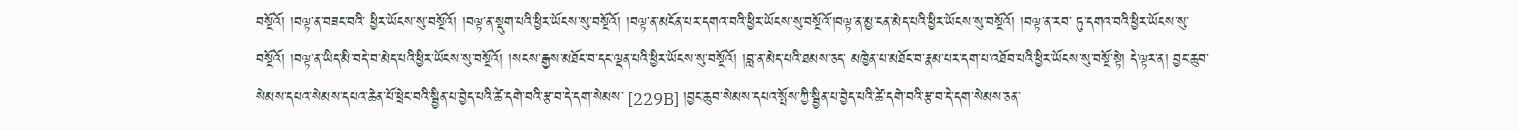བསྔོའོ། །བལྟ་ན་བཟང་བའི་ ཕྱིར་ཡོངས་སུ་བསྔོའོ། །བལྟ་ན་སྡུག་པའི་ཕྱིར་ཡོངས་སུ་བསྔོའོ། །བལྟ་ན་མངོན་པར་དགའ་བའི་ཕྱིར་ཡོངས་སུ་བསྔོའོ་།བལྟ་ན་མྱ་ངན་མེད་པའི་ཕྱིར་ཡོངས་སུ་བསྔོའོ། །བལྟ་ན་རབ་ ཏུ་དགའ་བའི་ཕྱིར་ཡོངས་སུ་བསྔོའོ། །བལྟ་ན་ཡིད་མི་བདེ་བ་མེད་པའི་ཕྱིར་ཡོངས་སུ་བསྔོའོ། །སངས་རྒྱས་མཐོང་བ་དང་ལྡན་པའི་ཕྱིར་ཡོངས་སུ་བསྔོའོ། །བླ་ན་མེད་པའི་ཐམས་ཅད་ མཁྱེན་པ་མཐོང་བ་རྣམ་པར་དག་པ་འཐོབ་པའི་ཕྱིར་ཡོངས་སུ་བསྔོ་སྟེ། དེ་ལྟར་ན། བྱང་ཆུབ་སེམས་དཔའ་སེམས་དཔའ་ཆེན་པོ་ཕྲེང་བའི་སྦྱིན་པ་བྱེད་པའི་ཚེ་དགེ་བའི་རྩ་བ་དེ་དག་སེམས་ [229B] །བྱང་ཆུབ་སེམས་དཔའ་སྤོས་ཀྱི་སྦྱིན་པ་བྱེད་པའི་ཚེ་དགེ་བའི་རྩ་བ་དེ་དག་སེམས་ཅན་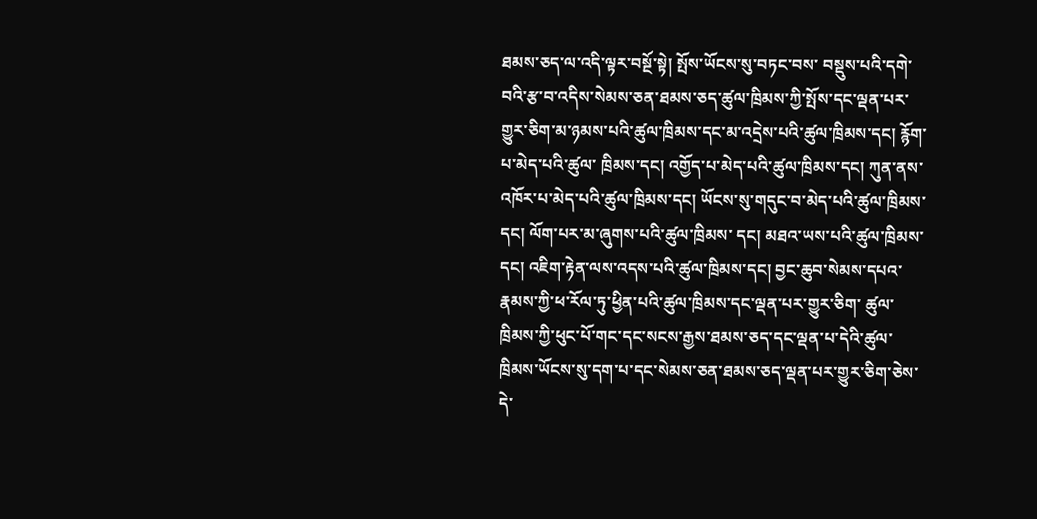ཐམས་ཅད་ལ་འདི་ལྟར་བསྔོ་སྟེ། སྤོས་ཡོངས་སུ་བཏང་བས་ བསྡུས་པའི་དགེ་བའི་རྩ་བ་འདིས་སེམས་ཅན་ཐམས་ཅད་ཚུལ་ཁྲིམས་ཀྱི་སྤོས་དང་ལྡན་པར་གྱུར་ཅིག་མ་ཉམས་པའི་ཚུལ་ཁྲིམས་དང་མ་འདྲེས་པའི་ཚུལ་ཁྲིམས་དང། རྙོག་པ་མེད་པའི་ཚུལ་ ཁྲིམས་དང། འགྱོད་པ་མེད་པའི་ཚུལ་ཁྲིམས་དང། ཀུན་ནས་འཁོར་པ་མེད་པའི་ཚུལ་ཁྲིམས་དང། ཡོངས་སུ་གདུང་བ་མེད་པའི་ཚུལ་ཁྲིམས་དང། ལོག་པར་མ་ཞུགས་པའི་ཚུལ་ཁྲིམས་ དང། མཐའ་ཡས་པའི་ཚུལ་ཁྲིམས་དང། འཇིག་རྟེན་ལས་འདས་པའི་ཚུལ་ཁྲིམས་དང། བྱང་ཆུབ་སེམས་དཔའ་རྣམས་ཀྱི་ཕ་རོལ་ཏུ་ཕྱིན་པའི་ཚུལ་ཁྲིམས་དང་ལྡན་པར་གྱུར་ཅིག་ ཚུལ་ཁྲིམས་ཀྱི་ཕུང་པོ་གང་དང་སངས་རྒྱས་ཐམས་ཅད་དང་ལྡན་པ་དེའི་ཚུལ་ཁྲིམས་ཡོངས་སུ་དག་པ་དང་སེམས་ཅན་ཐམས་ཅད་ལྡན་པར་གྱུར་ཅིག་ཅེས་དེ་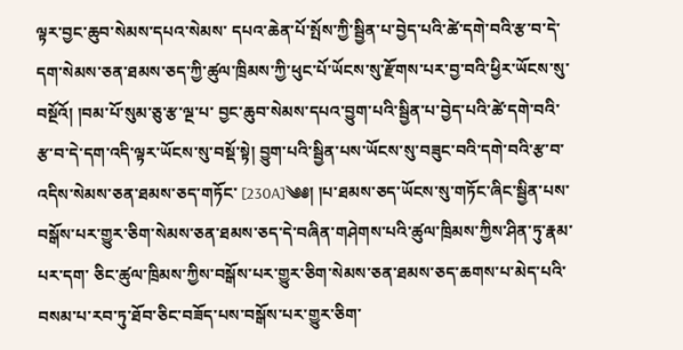ལྟར་བྱང་ཆུབ་སེམས་དཔའ་སེམས་ དཔའ་ཆེན་པོ་སྤོས་ཀྱི་སྦྱིན་པ་བྱེད་པའི་ཚེ་དགེ་བའི་རྩ་བ་དེ་དག་སེམས་ཅན་ཐམས་ཅད་ཀྱི་ཚུལ་ཁྲིམས་ཀྱི་ཕུང་པོ་ཡོངས་སུ་རྫོགས་པར་བྱ་བའི་ཕྱིར་ཡོངས་སུ་བསྔོའོ། །བམ་པོ་སུམ་ཅུ་རྩ་ལྔ་པ་ བྱང་ཆུབ་སེམས་དཔའ་བྱུག་པའི་སྦྱིན་པ་བྱེད་པའི་ཚེ་དགེ་བའི་རྩ་བ་དེ་དག་འདི་ལྟར་ཡོངས་སུ་བསྡོ་སྟེ། བྱུག་པའི་སྦྱིན་པས་ཡོངས་སུ་བཟུང་བའི་དགེ་བའི་རྩ་བ་འདིས་སེམས་ཅན་ཐམས་ཅད་གཏོང་ [230A]༄༅། །པ་ཐམས་ཅད་ཡོངས་སུ་གཏོང་ཞིང་སྦྱིན་པས་བསྒོས་པར་གྱུར་ཅིག་སེམས་ཅན་ཐམས་ཅད་དེ་བཞིན་གཤེགས་པའི་ཚུལ་ཁྲིམས་ཀྱིས་ཤིན་ཏུ་རྣམ་པར་དག་ ཅིང་ཚུལ་ཁྲིམས་ཀྱིས་བསྒོས་པར་གྱུར་ཅིག་སེམས་ཅན་ཐམས་ཅད་ཆགས་པ་མེད་པའི་བསམ་པ་རབ་ཏུ་ཐོབ་ཅིང་བཟོད་པས་བསྒོས་པར་གྱུར་ཅིག་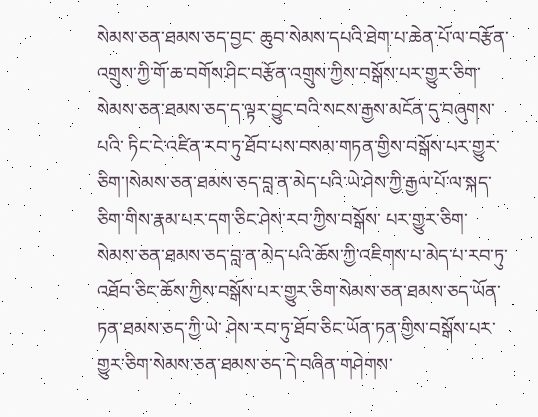སེམས་ཅན་ཐམས་ཅད་བྱང་ ཆུབ་སེམས་དཔའི་ཐེག་པ་ཆེན་པོ་ལ་བརྩོན་འགྲུས་ཀྱི་གོ་ཆ་བགོས་ཤིང་བརྩོན་འགྲུས་ཀྱིས་བསྒོས་པར་གྱུར་ཅིག་སེམས་ཅན་ཐམས་ཅད་ད་ལྟར་བྱུང་བའི་སངས་རྒྱས་མངོན་དུ་བཞུགས་པའི་ ཏིང་ངེ་འཛིན་རབ་ཏུ་ཐོབ་པས་བསམ་གཏན་གྱིས་བསྒོས་པར་གྱུར་ཅིག་།སེམས་ཅན་ཐམས་ཅད་བླ་ན་མེད་པའི་ཡེ་ཤེས་ཀྱི་རྒྱལ་པོ་ལ་སྐད་ཅིག་གིས་རྣམ་པར་དག་ཅིང་ཤེས་རབ་ཀྱིས་བསྒོས་ པར་གྱུར་ཅིག་སེམས་ཅན་ཐམས་ཅད་བླ་ན་མེད་པའི་ཆོས་ཀྱི་འཇིགས་པ་མེད་པ་རབ་ཏུ་འཐོབ་ཅིང་ཆོས་ཀྱིས་བསྒོས་པར་གྱུར་ཅིག་སེམས་ཅན་ཐམས་ཅད་ཡོན་ཏན་ཐམས་ཅད་ཀྱི་ཡེ་ ཤེས་རབ་ཏུ་ཐོབ་ཅིང་ཡོན་ཏན་གྱིས་བསྒོས་པར་གྱུར་ཅིག་སེམས་ཅན་ཐམས་ཅད་དེ་བཞིན་གཤེགས་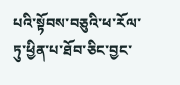པའི་སྟོབས་བཅུའི་ཕ་རོལ་ཏུ་ཕྱིན་པ་ཐོབ་ཅིང་བྱང་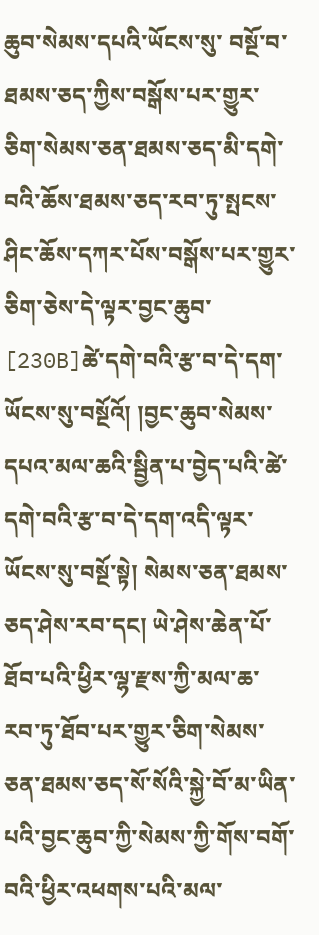ཆུབ་སེམས་དཔའི་ཡོངས་སུ་ བསྔོ་བ་ཐམས་ཅད་ཀྱིས་བསྒོས་པར་གྱུར་ཅིག་སེམས་ཅན་ཐམས་ཅད་མི་དགེ་བའི་ཆོས་ཐམས་ཅད་རབ་ཏུ་སྤངས་ཤིང་ཆོས་དཀར་པོས་བསྒོས་པར་གྱུར་ཅིག་ཅེས་དེ་ལྟར་བྱང་ཆུབ་ [230B]ཚེ་དགེ་བའི་རྩ་བ་དེ་དག་ཡོངས་སུ་བསྔོའོ། །བྱང་ཆུབ་སེམས་དཔའ་མལ་ཆའི་སྦྱིན་པ་བྱེད་པའི་ཚེ་དགེ་བའི་རྩ་བ་དེ་དག་འདི་ལྟར་ ཡོངས་སུ་བསྔོ་སྟེ། སེམས་ཅན་ཐམས་ཅད་ཤེས་རབ་དང། ཡེ་ཤེས་ཆེན་པོ་ཐོབ་པའི་ཕྱིར་ལྷ་རྫས་ཀྱི་མལ་ཆ་རབ་ཏུ་ཐོབ་པར་གྱུར་ཅིག་སེམས་ཅན་ཐམས་ཅད་སོ་སོའི་སྐྱེ་བོ་མ་ཡིན་ པའི་བྱང་ཆུབ་ཀྱི་སེམས་ཀྱི་གོས་བགོ་བའི་ཕྱིར་འཕགས་པའི་མལ་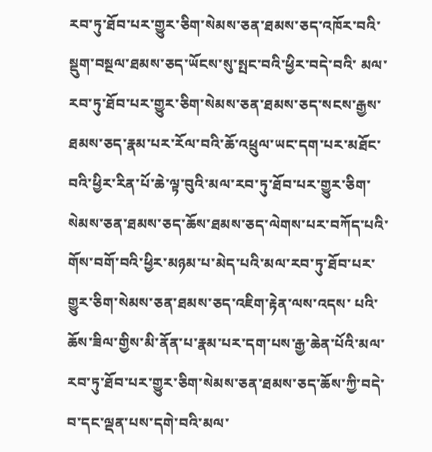རབ་ཏུ་ཐོབ་པར་གྱུར་ཅིག་སེམས་ཅན་ཐམས་ཅད་འཁོར་བའི་སྡུག་བསྔལ་ཐམས་ཅད་ཡོངས་སུ་སྤང་བའི་ཕྱིར་བདེ་བའི་ མལ་རབ་ཏུ་ཐོབ་པར་གྱུར་ཅིག་སེམས་ཅན་ཐམས་ཅད་སངས་རྒྱས་ཐམས་ཅད་རྣམ་པར་རོལ་བའི་ཆོ་འཕྲུལ་ཡང་དག་པར་མཐོང་བའི་ཕྱིར་རིན་པོ་ཆེ་ལྟ་བུའི་མལ་རབ་ཏུ་ཐོབ་པར་གྱུར་ཅིག་ སེམས་ཅན་ཐམས་ཅད་ཆོས་ཐམས་ཅད་ལེགས་པར་བཀོད་པའི་གོས་བགོ་བའི་ཕྱིར་མཉམ་པ་མེད་པའི་མལ་རབ་ཏུ་ཐོབ་པར་གྱུར་ཅིག་སེམས་ཅན་ཐམས་ཅད་འཇིག་རྟེན་ལས་འདས་ པའི་ཆོས་ཟིལ་གྱིས་མི་ནོན་པ་རྣམ་པར་དག་པས་རྒྱ་ཆེན་པོའི་མལ་རབ་ཏུ་ཐོབ་པར་གྱུར་ཅིག་སེམས་ཅན་ཐམས་ཅད་ཆོས་ཀྱི་བདེ་བ་དང་ལྡན་པས་དགེ་བའི་མལ་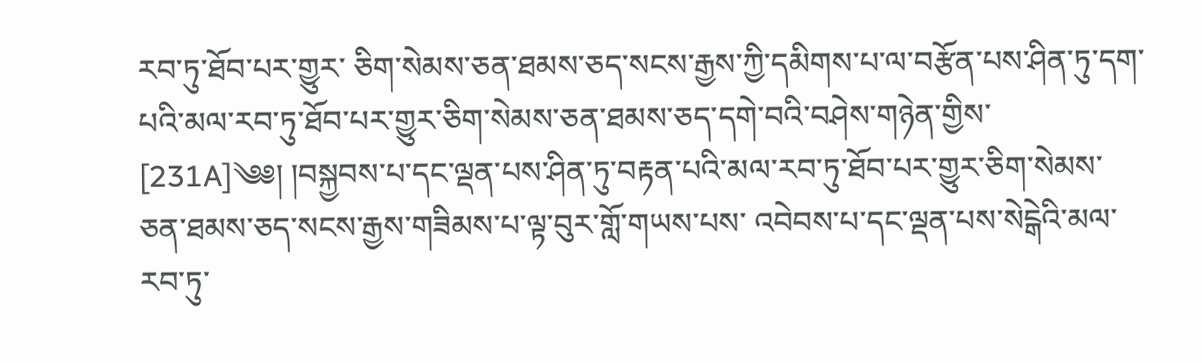རབ་ཏུ་ཐོབ་པར་གྱུར་ ཅིག་སེམས་ཅན་ཐམས་ཅད་སངས་རྒྱས་ཀྱི་དམིགས་པ་ལ་བརྩོན་པས་ཤིན་ཏུ་དག་པའི་མལ་རབ་ཏུ་ཐོབ་པར་གྱུར་ཅིག་སེམས་ཅན་ཐམས་ཅད་དགེ་བའི་བཤེས་གཉེན་གྱིས་ [231A]༄༅། །བསྐྱབས་པ་དང་ལྡན་པས་ཤིན་ཏུ་བརྟན་པའི་མལ་རབ་ཏུ་ཐོབ་པར་གྱུར་ཅིག་སེམས་ཅན་ཐམས་ཅད་སངས་རྒྱས་གཟིམས་པ་ལྟ་བུར་གློ་གཡས་པས་ འབེབས་པ་དང་ལྡན་པས་སེངྒེའི་མལ་རབ་ཏུ་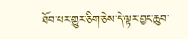ཐོབ་པར་གྱུར་ཅིག་ཅེས་དེ་ལྟར་བྱང་ཆུབ་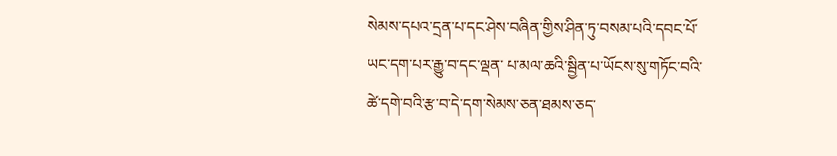སེམས་དཔའ་དྲན་པ་དང་ཤེས་བཞིན་གྱིས་ཤིན་ཏུ་བསམ་པའི་དབང་པོ་ཡང་དག་པར་རྒྱུ་བ་དང་ལྡན་ པ་མལ་ཆའི་སྦྱིན་པ་ཡོངས་སུ་གཏོང་བའི་ཚེ་དགེ་བའི་རྩ་བ་དེ་དག་སེམས་ཅན་ཐམས་ཅད་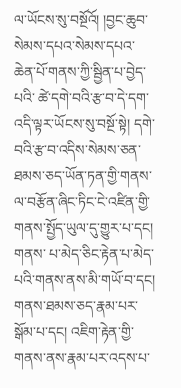ལ་ཡོངས་སུ་བསྔོའོ། །བྱང་ཆུབ་སེམས་དཔའ་སེམས་དཔའ་ཆེན་པོ་གནས་ཀྱི་སྦྱིན་པ་བྱེད་པའི་ ཚེ་དགེ་བའི་རྩ་བ་དེ་དག་འདི་ལྟར་ཡོངས་སུ་བསྔོ་སྟེ། དགེ་བའི་རྩ་བ་འདིས་སེམས་ཅན་ཐམས་ཅད་ཡོན་ཏན་གྱི་གནས་ལ་བརྩོན་ཞིང་ཏིང་ངེ་འཛིན་གྱི་གནས་སྤྱོད་ཡུལ་དུ་གྱུར་པ་དང། གནས་ པ་མེད་ཅིང་རྟེན་པ་མེད་པའི་གནས་ནས་མི་གཡོ་བ་དང། གནས་ཐམས་ཅད་རྣམ་པར་སྒོམ་པ་དང། འཇིག་རྟེན་གྱི་གནས་ནས་རྣམ་པར་འདས་པ་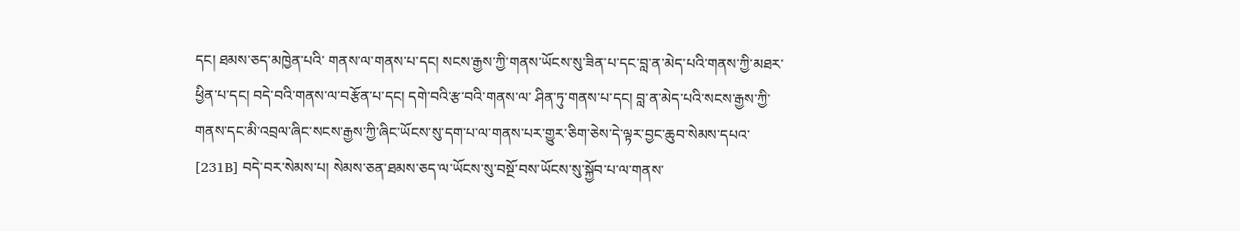དང། ཐམས་ཅད་མཁྱེན་པའི་ གནས་ལ་གནས་པ་དང། སངས་རྒྱས་ཀྱི་གནས་ཡོངས་སུ་ཟིན་པ་དང་བླ་ན་མེད་པའི་གནས་ཀྱི་མཐར་ཕྱིན་པ་དང། བདེ་བའི་གནས་ལ་བརྩོན་པ་དང། དགེ་བའི་རྩ་བའི་གནས་ལ་ ཤིན་ཏུ་གནས་པ་དང། བླ་ན་མེད་པའི་སངས་རྒྱས་ཀྱི་གནས་དང་མི་འབྲལ་ཞིང་སངས་རྒྱས་ཀྱི་ཞིང་ཡོངས་སུ་དག་པ་ལ་གནས་པར་གྱུར་ཅིག་ཅེས་དེ་ལྟར་བྱང་ཆུབ་སེམས་དཔའ་ [231B] བདེ་བར་སེམས་པ། སེམས་ཅན་ཐམས་ཅད་ལ་ཡོངས་སུ་བསྔོ་བས་ཡོངས་སུ་སྐྱོབ་པ་ལ་གནས་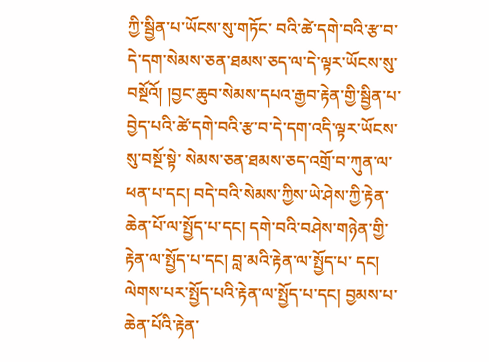ཀྱི་སྦྱིན་པ་ཡོངས་སུ་གཏོང་ བའི་ཚེ་དགེ་བའི་རྩ་བ་དེ་དག་སེམས་ཅན་ཐམས་ཅད་ལ་དེ་ལྟར་ཡོངས་སུ་བསྔོའོ། །བྱང་ཆུབ་སེམས་དཔའ་རྒྱབ་རྟེན་གྱི་སྦྱིན་པ་བྱེད་པའི་ཚེ་དགེ་བའི་རྩ་བ་དེ་དག་འདི་ལྟར་ཡོངས་སུ་བསྔོ་སྟེ་ སེམས་ཅན་ཐམས་ཅད་འགྲོ་བ་ཀུན་ལ་ཕན་པ་དང། བདེ་བའི་སེམས་ཀྱིས་ཡེ་ཤེས་ཀྱི་རྟེན་ཆེན་པོ་ལ་སྤྱོད་པ་དང། དགེ་བའི་བཤེས་གཉེན་གྱི་རྟེན་ལ་སྤྱོད་པ་དང། བླ་མའི་རྟེན་ལ་སྤྱོད་པ་ དང། ལེགས་པར་སྤྱོད་པའི་རྟེན་ལ་སྤྱོད་པ་དང། བྱམས་པ་ཆེན་པོའི་རྟེན་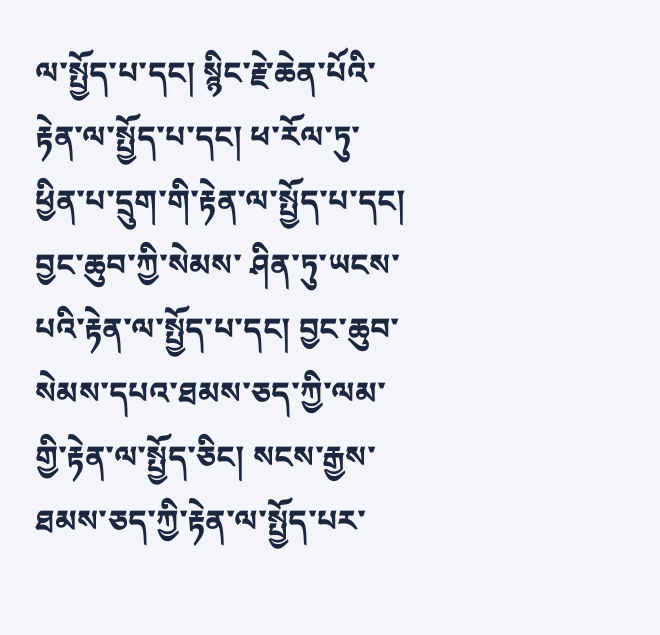ལ་སྤྱོད་པ་དང། སྙིང་རྗེ་ཆེན་པོའི་རྟེན་ལ་སྤྱོད་པ་དང། ཕ་རོལ་ཏུ་ཕྱིན་པ་དྲུག་གི་རྟེན་ལ་སྤྱོད་པ་དང། བྱང་ཆུབ་ཀྱི་སེམས་ ཤིན་ཏུ་ཡངས་པའི་རྟེན་ལ་སྤྱོད་པ་དང། བྱང་ཆུབ་སེམས་དཔའ་ཐམས་ཅད་ཀྱི་ལམ་གྱི་རྟེན་ལ་སྤྱོད་ཅིང། སངས་རྒྱས་ཐམས་ཅད་ཀྱི་རྟེན་ལ་སྤྱོད་པར་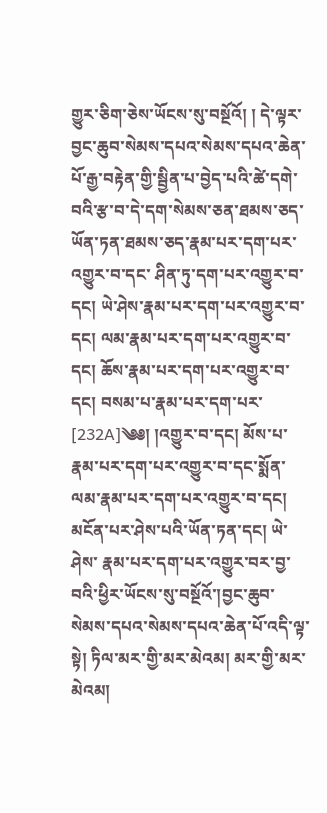གྱུར་ཅིག་ཅེས་ཡོངས་སུ་བསྔོའོ། ། དེ་ལྟར་བྱང་ཆུབ་སེམས་དཔའ་སེམས་དཔའ་ཆེན་པོ་རྒྱ་བརྟེན་གྱི་སྦྱིན་པ་བྱེད་པའི་ཚེ་དགེ་བའི་རྩ་བ་དེ་དག་སེམས་ཅན་ཐམས་ཅད་ཡོན་ཏན་ཐམས་ཅད་རྣམ་པར་དག་པར་འགྱུར་བ་དང་ ཤིན་ཏུ་དག་པར་འགྱུར་བ་དང། ཡེ་ཤེས་རྣམ་པར་དག་པར་འགྱུར་བ་དང། ལམ་རྣམ་པར་དག་པར་འགྱུར་བ་དང། ཆོས་རྣམ་པར་དག་པར་འགྱུར་བ་དང། བསམ་པ་རྣམ་པར་དག་པར་ [232A]༄༅། །འགྱུར་བ་དང། མོས་པ་རྣམ་པར་དག་པར་འགྱུར་བ་དང་སྨོན་ལམ་རྣམ་པར་དག་པར་འགྱུར་བ་དང། མངོན་པར་ཤེས་པའི་ཡོན་ཏན་དང། ཡེ་ཤེས་ རྣམ་པར་དག་པར་འགྱུར་བར་བྱ་བའི་ཕྱིར་ཡོངས་སུ་བསྔོའོ་།བྱང་ཆུབ་སེམས་དཔའ་སེམས་དཔའ་ཆེན་པོ་འདི་ལྟ་སྟེ། ཏིལ་མར་གྱི་མར་མེའམ། མར་གྱི་མར་མེའམ།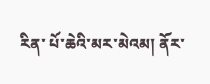རིན་ པོ་ཆེའི་མར་མེའམ། ནོར་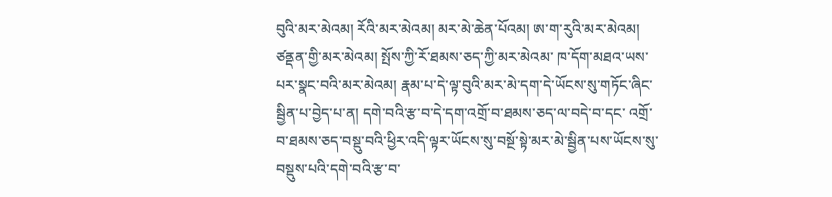བུའི་མར་མེའམ། རོའི་མར་མེའམ། མར་མེ་ཆེན་པོའམ། ཨ་ག་རུའི་མར་མེའམ། ཙནྡན་གྱི་མར་མེའམ། སྤོས་ཀྱི་རོ་ཐམས་ཅད་ཀྱི་མར་མེའམ་ ཁ་དོག་མཐའ་ཡས་པར་སྣང་བའི་མར་མེའམ། རྣམ་པ་དེ་ལྟ་བུའི་མར་མེ་དག་དེ་ཡོངས་སུ་གཏོང་ཞིང་སྦྱིན་པ་བྱེད་པ་ན། དགེ་བའི་རྩ་བ་དེ་དག་འགྲོ་བ་ཐམས་ཅད་ལ་བདེ་བ་དང་ འགྲོ་བ་ཐམས་ཅད་བསྡུ་བའི་ཕྱིར་འདི་ལྟར་ཡོངས་སུ་བསྔོ་སྟེ་མར་མེ་སྦྱིན་པས་ཡོངས་སུ་བསྡུས་པའི་དགེ་བའི་རྩ་བ་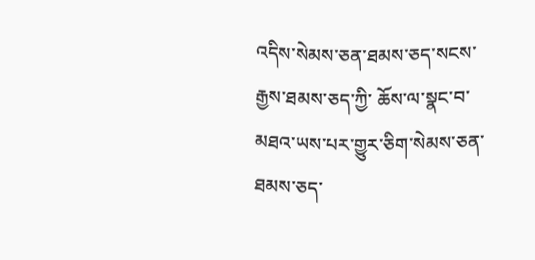འདིས་སེམས་ཅན་ཐམས་ཅད་སངས་རྒྱས་ཐམས་ཅད་ཀྱི་ ཆོས་ལ་སྣང་བ་མཐའ་ཡས་པར་གྱུར་ཅིག་སེམས་ཅན་ཐམས་ཅད་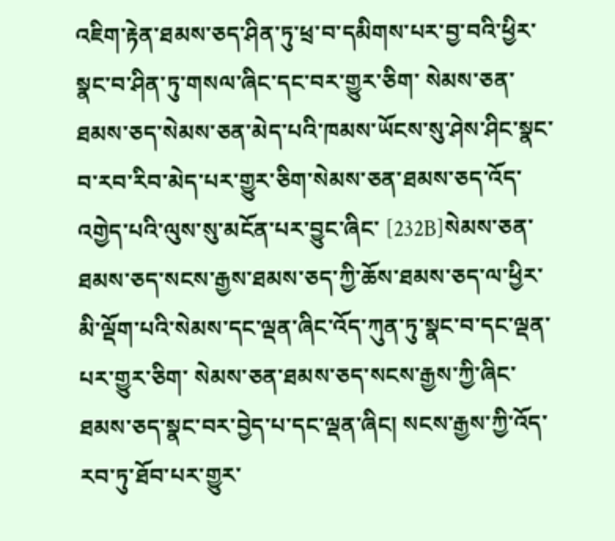འཇིག་རྟེན་ཐམས་ཅད་ཤིན་ཏུ་ཕྲ་བ་དམིགས་པར་བྱ་བའི་ཕྱིར་སྣང་བ་ཤིན་ཏུ་གསལ་ཞིང་དང་བར་གྱུར་ཅིག་ སེམས་ཅན་ཐམས་ཅད་སེམས་ཅན་མེད་པའི་ཁམས་ཡོངས་སུ་ཤེས་ཤིང་སྣང་བ་རབ་རིབ་མེད་པར་གྱུར་ཅིག་སེམས་ཅན་ཐམས་ཅད་འོད་འགྱེད་པའི་ལུས་སུ་མངོན་པར་བྱུང་ཞིང་ [232B]སེམས་ཅན་ཐམས་ཅད་སངས་རྒྱས་ཐམས་ཅད་ཀྱི་ཆོས་ཐམས་ཅད་ལ་ཕྱིར་མི་ལྡོག་པའི་སེམས་དང་ལྡན་ཞིང་འོད་ཀུན་ཏུ་སྣང་བ་དང་ལྡན་པར་གྱུར་ཅིག་ སེམས་ཅན་ཐམས་ཅད་སངས་རྒྱས་ཀྱི་ཞིང་ཐམས་ཅད་སྣང་བར་བྱེད་པ་དང་ལྡན་ཞིང། སངས་རྒྱས་ཀྱི་འོད་རབ་ཏུ་ཐོབ་པར་གྱུར་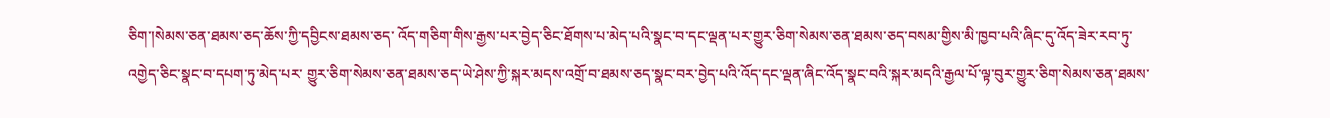ཅིག་།སེམས་ཅན་ཐམས་ཅད་ཆོས་ཀྱི་དབྱིངས་ཐམས་ཅད་ འོད་གཅིག་གིས་རྒྱས་པར་བྱེད་ཅིང་ཐོགས་པ་མེད་པའི་སྣང་བ་དང་ལྡན་པར་གྱུར་ཅིག་སེམས་ཅན་ཐམས་ཅད་བསམ་གྱིས་མི་ཁྱབ་པའི་ཞིང་དུ་འོད་ཟེར་རབ་ཏུ་འགྱེད་ཅིང་སྣང་བ་དཔག་ཏུ་མེད་པར་ གྱུར་ཅིག་སེམས་ཅན་ཐམས་ཅད་ཡེ་ཤེས་ཀྱི་སྐར་མདས་འགྲོ་བ་ཐམས་ཅད་སྣང་བར་བྱེད་པའི་འོད་དང་ལྡན་ཞིང་འོད་སྣང་བའི་སྐར་མདའི་རྒྱལ་པོ་ལྟ་བུར་གྱུར་ཅིག་སེམས་ཅན་ཐམས་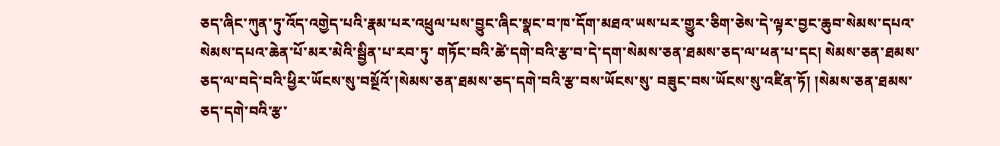ཅད་ཞིང་ཀུན་ཏུ་འོད་འགྱེད་པའི་རྣམ་པར་འཕྲུལ་པས་བྱུང་ཞིང་སྣང་བ་ཁ་དོག་མཐའ་ཡས་པར་གྱུར་ཅིག་ཅེས་དེ་ལྟར་བྱང་ཆུབ་སེམས་དཔའ་སེམས་དཔའ་ཆེན་པོ་མར་མེའི་སྦྱིན་པ་རབ་ཏུ་ གཏོང་བའི་ཚེ་དགེ་བའི་རྩ་བ་དེ་དག་སེམས་ཅན་ཐམས་ཅད་ལ་ཕན་པ་དང། སེམས་ཅན་ཐམས་ཅད་ལ་བདེ་བའི་ཕྱིར་ཡོངས་སུ་བསྔོའོ་།སེམས་ཅན་ཐམས་ཅད་དགེ་བའི་རྩ་བས་ཡོངས་སུ་ བཟུང་བས་ཡོངས་སུ་འཛིན་ཏོ། །སེམས་ཅན་ཐམས་ཅད་དགེ་བའི་རྩ་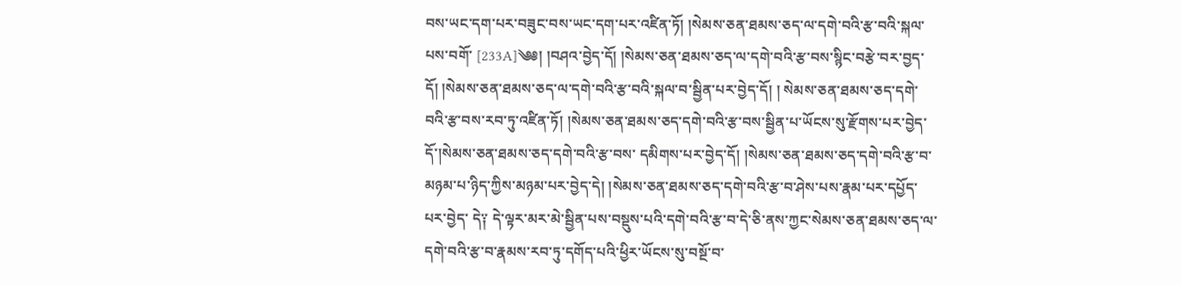བས་ཡང་དག་པར་བཟུང་བས་ཡང་དག་པར་འཛིན་ཏོ། །སེམས་ཅན་ཐམས་ཅད་ལ་དགེ་བའི་རྩ་བའི་སྐལ་པས་བགོ་ [233A]༄༅། །བཤའ་བྱེད་དོ། །སེམས་ཅན་ཐམས་ཅད་ལ་དགེ་བའི་རྩ་བས་སྙིང་བརྩེ་བར་བྱད་དོ། །སེམས་ཅན་ཐམས་ཅད་ལ་དགེ་བའི་རྩ་བའི་སྐལ་བ་སྦྱིན་པར་བྱེད་དོ། ། སེམས་ཅན་ཐམས་ཅད་དགེ་བའི་རྩ་བས་རབ་ཏུ་འཛིན་ཏོ། །སེམས་ཅན་ཐམས་ཅད་དགེ་བའི་རྩ་བས་སྦྱིན་པ་ཡོངས་སུ་རྫོགས་པར་བྱེད་དོ་།སེམས་ཅན་ཐམས་ཅད་དགེ་བའི་རྩ་བས་ དམིགས་པར་བྱེད་དོ། །སེམས་ཅན་ཐམས་ཅད་དགེ་བའི་རྩ་བ་མཉམ་པ་ཉིད་ཀྱིས་མཉམ་པར་བྱེད་དེ། །སེམས་ཅན་ཐམས་ཅད་དགེ་བའི་རྩ་བ་ཤེས་པས་རྣམ་པར་དཔྱོད་པར་བྱེད་ དེ༑ དེ་ལྟར་མར་མེ་སྦྱིན་པས་བསྡུས་པའི་དགེ་བའི་རྩ་བ་དེ་ཅི་ནས་ཀྱང་སེམས་ཅན་ཐམས་ཅད་ལ་དགེ་བའི་རྩ་བ་རྣམས་རབ་ཏུ་དགོད་པའི་ཕྱིར་ཡོངས་སུ་བསྔོ་བ་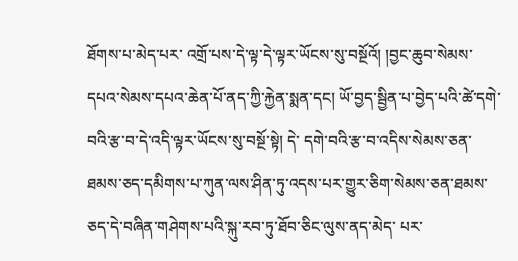ཐོགས་པ་མེད་པར་ འགྲོ་པས་དེ་ལྟ་དེ་ལྟར་ཡོངས་སུ་བསྔོའོ། །བྱང་ཆུབ་སེམས་དཔའ་སེམས་དཔའ་ཆེན་པོ་ནད་ཀྱི་རྐྱེན་སྨན་དང། ཡོ་བྱད་སྦྱིན་པ་བྱེད་པའི་ཚེ་དགེ་བའི་རྩ་བ་དེ་འདི་ལྟར་ཡོངས་སུ་བསྔོ་སྟེ། དེ་ དགེ་བའི་རྩ་བ་འདིས་སེམས་ཅན་ཐམས་ཅད་དམིགས་པ་ཀུན་ལས་ཤིན་ཏུ་འདས་པར་གྱུར་ཅིག་སེམས་ཅན་ཐམས་ཅད་དེ་བཞིན་གཤེགས་པའི་སྐུ་རབ་ཏུ་ཐོབ་ཅིང་ལུས་ནད་མེད་ པར་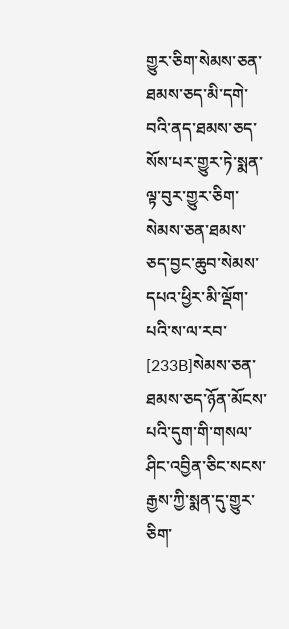གྱུར་ཅིག་སེམས་ཅན་ཐམས་ཅད་མི་དགེ་བའི་ནད་ཐམས་ཅད་སོས་པར་གྱུར་ཏེ་སྨན་ལྟ་བུར་གྱུར་ཅིག་སེམས་ཅན་ཐམས་ཅད་བྱང་ཆུབ་སེམས་དཔའ་ཕྱིར་མི་ལྡོག་པའི་ས་ལ་རབ་ [233B]སེམས་ཅན་ཐམས་ཅད་ཉོན་མོངས་པའི་དུག་གི་གསལ་ཤིང་འབྱིན་ཅིང་སངས་རྒྱས་ཀྱི་སྨན་དུ་གྱུར་ཅིག་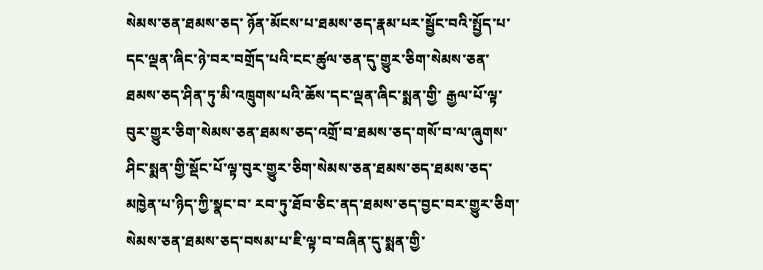སེམས་ཅན་ཐམས་ཅད་ ཉོན་མོངས་པ་ཐམས་ཅད་རྣམ་པར་སྦྱོང་བའི་སྤྱོད་པ་དང་ལྡན་ཞིང་ཉེ་བར་བགྲོད་པའི་ངང་ཚུལ་ཅན་དུ་གྱུར་ཅིག་སེམས་ཅན་ཐམས་ཅད་ཤིན་ཏུ་མི་འཁྲུགས་པའི་ཆོས་དང་ལྡན་ཞིང་སྨན་གྱི་ རྒྱལ་པོ་ལྟ་བུར་གྱུར་ཅིག་སེམས་ཅན་ཐམས་ཅད་འགྲོ་བ་ཐམས་ཅད་གསོ་བ་ལ་ཞུགས་ཤིང་སྨན་གྱི་སྡོང་པོ་ལྟ་བུར་གྱུར་ཅིག་སེམས་ཅན་ཐམས་ཅད་ཐམས་ཅད་མཁྱེན་པ་ཉིད་ཀྱི་སྣང་བ་ རབ་ཏུ་ཐོབ་ཅིང་ནད་ཐམས་ཅད་བྱང་བར་གྱུར་ཅིག་སེམས་ཅན་ཐམས་ཅད་བསམ་པ་ཇི་ལྟ་བ་བཞིན་དུ་སྨན་གྱི་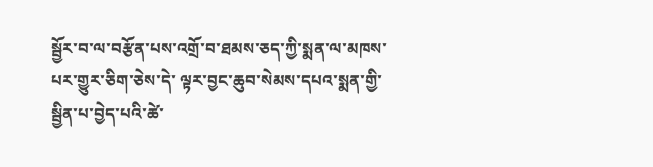སྦྱོར་བ་ལ་བརྩོན་པས་འགྲོ་བ་ཐམས་ཅད་ཀྱི་སྨན་ལ་མཁས་པར་གྱུར་ཅིག་ཅེས་དེ་ ལྟར་བྱང་ཆུབ་སེམས་དཔའ་སྨན་གྱི་སྦྱིན་པ་བྱེད་པའི་ཚེ་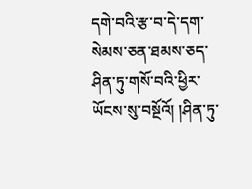དགེ་བའི་རྩ་བ་དེ་དག་སེམས་ཅན་ཐམས་ཅད་ཤིན་ཏུ་གསོ་བའི་ཕྱིར་ཡོངས་སུ་བསྔོའོ། །ཤིན་ཏུ་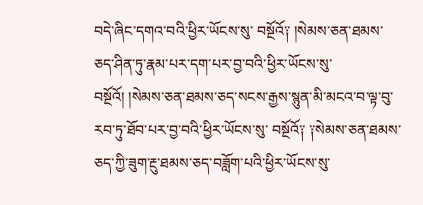བདེ་ཞིང་དགའ་བའི་ཕྱིར་ཡོངས་སུ་ བསྔོའོ༑ །སེམས་ཅན་ཐམས་ཅད་ཤིན་ཏུ་རྣམ་པར་དག་པར་བྱ་བའི་ཕྱིར་ཡོངས་སུ་བསྔོའོ། །སེམས་ཅན་ཐམས་ཅད་སངས་རྒྱས་སྙུན་མི་མངའ་བ་ལྟ་བུ་རབ་ཏུ་ཐོབ་པར་བྱ་བའི་ཕྱིར་ཡོངས་སུ་ བསྔོའོ༑ ༑སེམས་ཅན་ཐམས་ཅད་ཀྱི་ཟུག་རྔུ་ཐམས་ཅད་བཟློག་པའི་ཕྱིར་ཡོངས་སུ་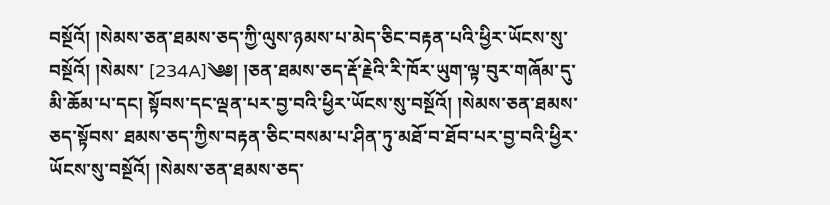བསྔོའོ། །སེམས་ཅན་ཐམས་ཅད་ཀྱི་ལུས་ཉམས་པ་མེད་ཅིང་བརྟན་པའི་ཕྱིར་ཡོངས་སུ་བསྔོའོ། །སེམས་ [234A]༄༅། །ཅན་ཐམས་ཅད་རྡོ་རྗེའི་རི་ཁོར་ཡུག་ལྟ་བུར་གཞོམ་དུ་མི་ཆོམ་པ་དང། སྟོབས་དང་ལྡན་པར་བྱ་བའི་ཕྱིར་ཡོངས་སུ་བསྔོའོ། །སེམས་ཅན་ཐམས་ཅད་སྟོབས་ ཐམས་ཅད་ཀྱིས་བརྟན་ཅིང་བསམ་པ་ཤིན་ཏུ་མཐོ་བ་ཐོབ་པར་བྱ་བའི་ཕྱིར་ཡོངས་སུ་བསྔོའོ། །སེམས་ཅན་ཐམས་ཅད་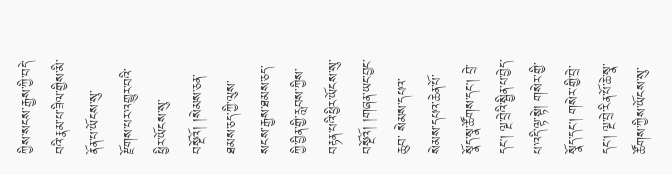ཀྱིས་སངས་རྒྱས་ཀྱི་བདེ་བའི་རྣམ་པ་ཟིལ་གྱིས་མི་ནོན་པ་ཡོངས་སུ་ རྫོགས་པར་འགྱུར་བའི་ཕྱིར་ཡོངས་སུ་བསྔོའོ། །སེམས་ཅན་ཐམས་ཅད་ཀྱི་ལུས་སངས་རྒྱས་ཐམས་ཅད་ཀྱི་བྱིན་གྱི་རླབས་ཀྱིས་བརྟན་པའི་ཕྱིར་ཡོངས་སུ་བསྔོའོ། །གཞན་ཡང་བྱང་ཆུབ་ སེམས་དཔའ་སེམས་དཔའ་ཆེན་པོ་སྣོད་སྣ་ཚོགས་དང། བྲེ་དང། ལྔ་བྲེའི་སྦྱིན་པ་བྱེད་པ་འདི་ལྟ་སྟེ། གསེར་གྱི་སྣོད་དང། གསེར་གྱི་བྲེ་དང། ལྔ་བྲེ་རིན་པོ་ཆེ་སྣ་ཚོགས་ཀྱིས་ཡོངས་སུ་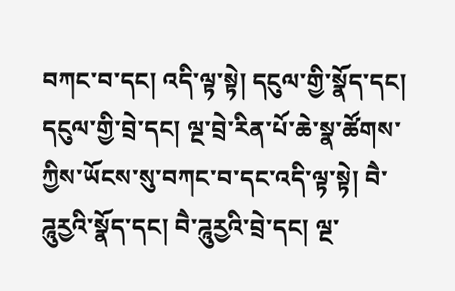བཀང་བ་དང། འདི་ལྟ་སྟེ། དངུལ་གྱི་སྣོད་དང། དངུལ་གྱི་བྲེ་དང། ལྔ་བྲེ་རིན་པོ་ཆེ་སྣ་ཚོགས་ཀྱིས་ཡོངས་སུ་བཀང་བ་དང་འདི་ལྟ་སྟེ། བཻ་ཌཱུརྱའི་སྣོད་དང། བཻ་ཌཱུརྱའི་བྲེ་དང། ལྔ་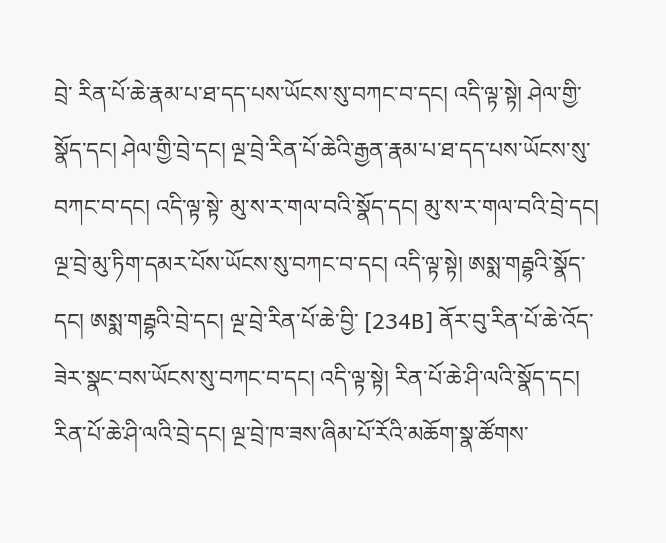བྲེ་ རིན་པོ་ཆེ་རྣམ་པ་ཐ་དད་པས་ཡོངས་སུ་བཀང་བ་དང། འདི་ལྟ་སྟེ། ཤེལ་གྱི་སྣོད་དང། ཤེལ་གྱི་བྲེ་དང། ལྔ་བྲེ་རིན་པོ་ཆེའི་རྒྱན་རྣམ་པ་ཐ་དད་པས་ཡོངས་སུ་བཀང་བ་དང། འདི་ལྟ་སྟེ་ མུ་ས་ར་གལ་བའི་སྣོད་དང། མུ་ས་ར་གལ་བའི་བྲེ་དང། ལྔ་བྲེ་མུ་ཏིག་དམར་པོས་ཡོངས་སུ་བཀང་བ་དང། འདི་ལྟ་སྟེ། ཨསྨ་གརྦྷའི་སྣོད་དང། ཨསྨ་གརྦྷའི་བྲེ་དང། ལྔ་བྲེ་རིན་པོ་ཆེ་བྱི་ [234B] ནོར་བུ་རིན་པོ་ཆེ་འོད་ཟེར་སྣང་བས་ཡོངས་སུ་བཀང་བ་དང། འདི་ལྟ་སྟེ། རིན་པོ་ཆེ་ཤི་ལའི་སྣོད་དང། རིན་པོ་ཆེ་ཤི་ལའི་བྲེ་དང། ལྔ་བྲེ་ཁ་ཟས་ཞིམ་པོ་རོའི་མཆོག་སྣ་ཚོགས་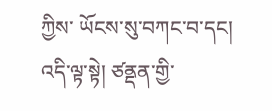ཀྱིས་ ཡོངས་སུ་བཀང་བ་དང། འདི་ལྟ་སྟེ། ཙནྡན་གྱི་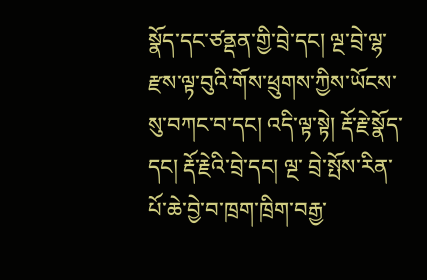སྣོད་དང་ཙནྡན་གྱི་བྲེ་དང། ལྔ་བྲེ་ལྷ་རྫས་ལྟ་བུའི་གོས་ཕྲུགས་ཀྱིས་ཡོངས་སུ་བཀང་བ་དང། འདི་ལྟ་སྟེ། རྡོ་རྗེ་སྣོད་དང། རྡོ་རྗེའི་བྲེ་དང། ལྔ་ བྲེ་སྤོས་རིན་པོ་ཆེ་བྱེ་བ་ཁྲག་ཁྲིག་བརྒྱ་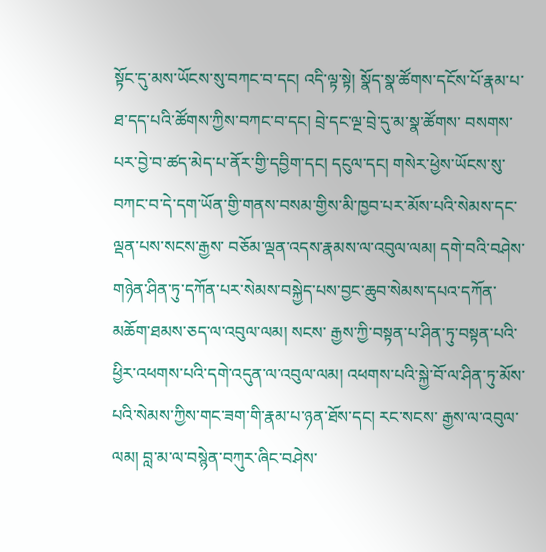སྟོང་དུ་མས་ཡོངས་སུ་བཀང་བ་དང། འདི་ལྟ་སྟེ། སྣོད་སྣ་ཚོགས་དངོས་པོ་རྣམ་པ་ཐ་དད་པའི་ཚོགས་ཀྱིས་བཀང་བ་དང། བྲེ་དང་ལྔ་བྲེ་དུ་མ་སྣ་ཚོགས་ བསགས་པར་བྱེ་བ་ཚད་མེད་པ་ནོར་གྱི་དབྱིག་དང། དངུལ་དང། གསེར་ཕྱེས་ཡོངས་སུ་བཀང་བ་དེ་དག་ཡོན་གྱི་གནས་བསམ་གྱིས་མི་ཁྱབ་པར་མོས་པའི་སེམས་དང་ལྡན་པས་སངས་རྒྱས་ བཅོམ་ལྡན་འདས་རྣམས་ལ་འབུལ་ལམ། དགེ་བའི་བཤེས་གཉེན་ཤིན་ཏུ་དཀོན་པར་སེམས་བསྐྱེད་པས་བྱང་ཆུབ་སེམས་དཔའ་དཀོན་མཆོག་ཐམས་ཅད་ལ་འབུལ་ལམ། སངས་ རྒྱས་ཀྱི་བསྟན་པ་ཤིན་ཏུ་བསྟན་པའི་ཕྱིར་འཕགས་པའི་དགེ་འདུན་ལ་འབུལ་ལམ། འཕགས་པའི་སྐྱེ་བོ་ལ་ཤིན་ཏུ་མོས་པའི་སེམས་ཀྱིས་གང་ཟག་གི་རྣམ་པ་ཉན་ཐོས་དང། རང་སངས་ རྒྱས་ལ་འབུལ་ལམ། བླ་མ་ལ་བསྙེན་བཀུར་ཞིང་བཤེས་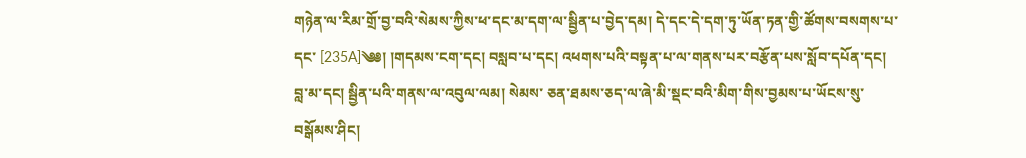གཉེན་ལ་རིམ་གྲོ་བྱ་བའི་སེམས་ཀྱིས་ཕ་དང་མ་དག་ལ་སྦྱིན་པ་བྱེད་དམ། དེ་དང་དེ་དག་ཏུ་ཡོན་ཏན་གྱི་ཚོགས་བསགས་པ་དང་ [235A]༄༅། །གདམས་ངག་དང། བསླབ་པ་དང། འཕགས་པའི་བསྟན་པ་ལ་གནས་པར་བརྩོན་པས་སློབ་དཔོན་དང། བླ་མ་དང། སྦྱིན་པའི་གནས་ལ་འབུལ་ལམ། སེམས་ ཅན་ཐམས་ཅད་ལ་ཞེ་མི་སྡང་བའི་མིག་གིས་བྱམས་པ་ཡོངས་སུ་བསྒོམས་ཤིང།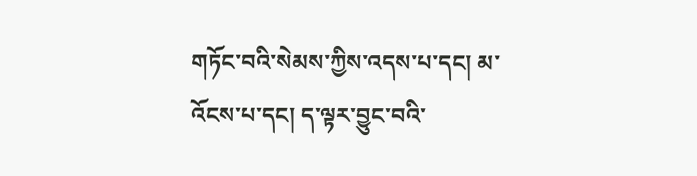གཏོང་བའི་སེམས་ཀྱིས་འདས་པ་དང། མ་འོངས་པ་དང། ད་ལྟར་བྱུང་བའི་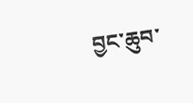བྱང་ཆུབ་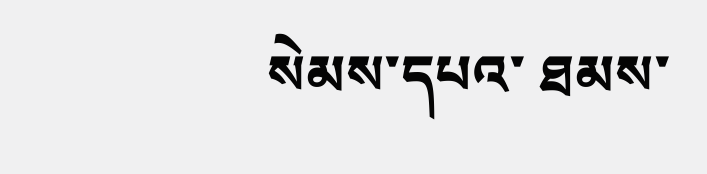སེམས་དཔའ་ ཐམས་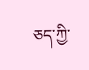ཅད་ཀྱི་